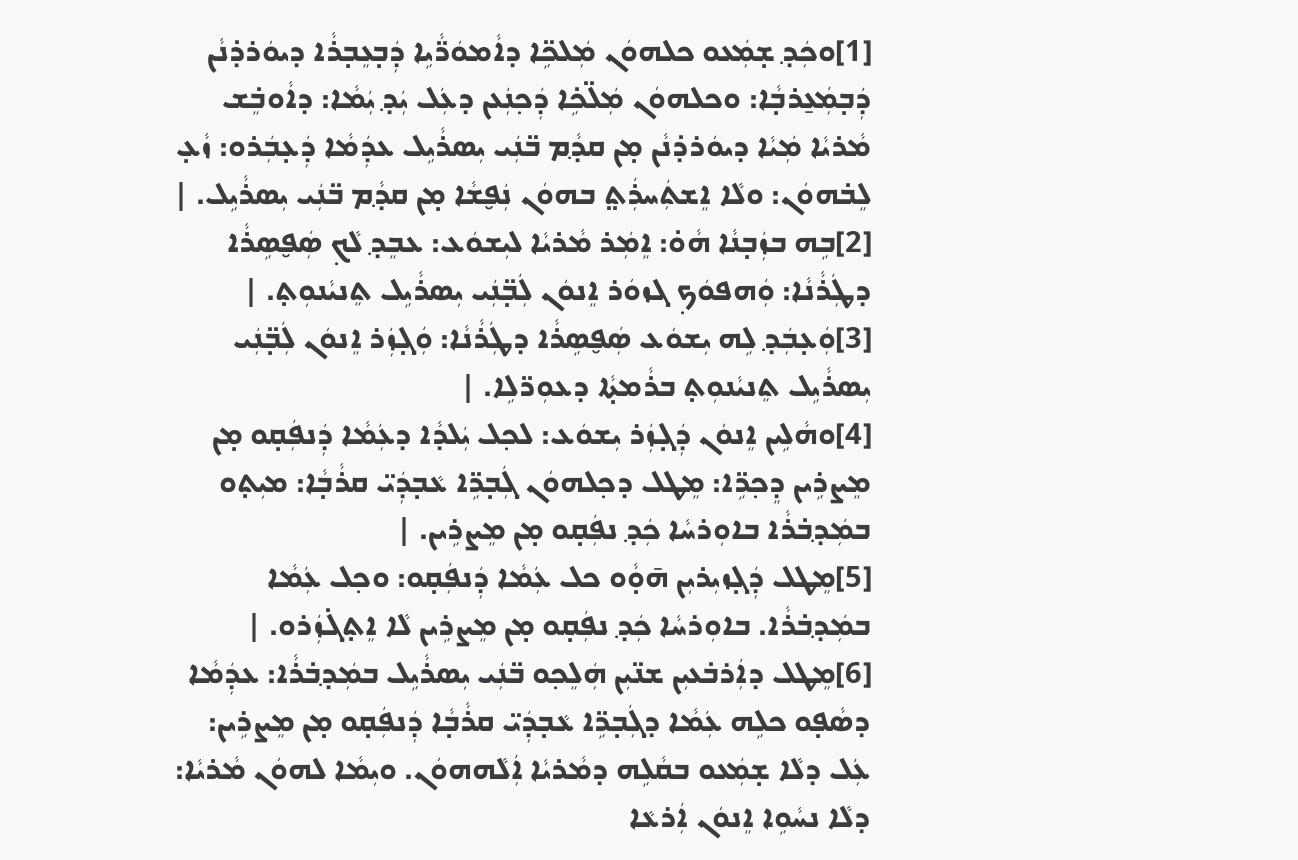[1]ܘܟܲܕ݂ ܫ̣ܡܲܥܘ ܟܠܗܘܿܢ ܡܲܠܟܹ̈ܐ ܕܐܵܡܘܿܪ̈ܵܝܹܐ ܕܲܒ̣ܥܸܒ̣ܪܵܐ ܕܝܘܿܪܕ̇ܢܵܢ ܕܲܒ̣ܡܲܥ̱ܪܒ̣ܵܐ: ܘܟܠܗܘܿܢ ܡܲܠ̈ܟܹ̇ܐ ܕܲܟ݂ܢܲܥܢ ܕܥܲܠ ܝܲܕ݂ ܝܲܡܵܐ: ܕܐܵܘܒܸ̇ܫ ܡܵܪܝܵܐ ܡܲܝܵܐ ܕܝܘܿܪܕ̇ܢܵܢ ܡ̣ܢ ܩܕ݂ܵܡ ܒ̈ܢܲܝ ܝܼܣܪܵܝܹܠ ܥܕܲܡܵܐ ܕܲܥ̣ܒܲܪܘ: ܙܵܥ̣ ܠܸܒ̇ܗܘܿܢ: ܘܠܵܐ ܐܸܫܬܲܚܪܲܬ̤ ܒܗܘܿܢ ܢܲܦ̮ܫܵܐ ܡ̣ܢ ܩܕ݂ܵܡ ܒ̈ܢܲܝ ܝܼܣܪܵܝܹܠ. |
[2]ܒܹܗ ܒܙܲܒ̣ܢܵܐ ܗܵܘ̇: ܐܸܡܲܪ ܡܵܪܝܵܐ ܠܝܼܫܘܿܥ: ܥܒܸܕ݂ ܠܵܟ݂ ܣܲܦ̮ܣܹܪܵܐ ܕܛܲܪܵܢܵܐ: ܘܲܗܦܘܿܟ݂ ܓܙܘܿܪ ܐܸܢܘܿܢ ܠܲܒ̣̈ܢܲܝ ܝܼܣܪܵܝܹܠ ܬܸܢܝܵܢܘܼܬ̣. |
[3]ܘܲܥ̣ܒܲܕ݂ ܠܹܗ ܝܼܫܘܿܥ ܣܲܦ̮ܣܹܪܵܐ ܕܛܲܪܵܢܵܐ: ܘܲܓ̣ܙܲܪ ܐܸܢܘܿܢ ܠܲܒ̣̈ܢܲܝ ܝܼܣܪܵܝܹܠ ܬܸܢܝܵܢܘܼܬ̣ ܒܪܵܡܬ̣ܵܐ ܕܥܘܼܪ̈ܠܹܐ. |
[4]ܘܗܵܠܹܝܢ ܐܸܢܘܿܢ ܕܲܓ̣ܙܲܪ ܝܼܫܘܿܥ: ܠܟ݂ܠ ܝܲܠܕܵܐ ܕܥܲܡܵܐ ܕܲܢܦܲܩ̣ܘ ܡ̣ܢ ܡܸܨܪܹܝܢ ܕܸܟ݂ܪܹ̈ܐ: ܡܸܛܠ ܕܟ݂ܠܗܘܿܢ ܓܲܒ̣ܪܹ̈ܐ ܥܵܒ̣ܕܲܝ̈ ܩܪܵܒ̣ܵܐ: ܡܝܼܬ̣ܘ ܒܡܲܕ݂ܒ̇ܪܵܐ ܒܐܘܼܪܚܵܐ ܟܲܕ݂ ܢܦܲܩ̣ܘ ܡ̣ܢ ܡܸܨܪܹܝܢ. |
[5]ܡܸܛܠ ܕܲܓ̣ܙܝܼܪܝܼܢ ܗ̄ܘ̣ܵܘ ܟܠ ܥܲܡܵܐ ܕܲܢܦܲܩ̣ܘ: ܘܟ݂ܠ ܥܲܡܵܐ ܒܡܲܕ݂ܒ̇ܪܵܐ. ܒܐܘܼܪܚܵܐ ܟܲܕ݂ ܢܦܲܩ̣ܘ ܡ̣ܢ ܡܸܨܪܹܝܢ ܠܵܐ ܐܸܬ̣ܓ̇ܙܲܪܘ. |
[6]ܡܸܛܠ ܕܐܲܪܒ̇ܥܝܼܢ ܫܢ̈ܝܼܢ ܗܲܠܸܟ݂ܘ ܒ̈ܢܲܝ ܝܼܣܪܵܝܹܠ ܒܡܲܕ݂ܒ̇ܪܵܐ: ܥܕܲܡܵܐ ܕܣܵܦ̣ܘ ܟܠܹܗ ܥܲܡܵܐ ܕܓܲܒ̣ܪܹ̈ܐ ܥܵܒ̣ܕܲܝ̈ ܩܪܵܒ̣ܵܐ ܕܲܢܦܲܩ̣ܘ ܡ̣ܢ ܡܸܨܪܹܝܢ: ܥܲܠ ܕܠܵܐ ܫ̣ܡܲܥܘ ܒܩܵܠܹܗ ܕܡܵܪܝܵܐ ܐܲܠܵܗܗܘܿܢ. ܘܝܼܡܵܐ ܠܗܘܿܢ ܡܵܪܝܵܐ: ܕܠܵܐ ܢܚܵܘܹܐ ܐܸܢܘܿܢ ܐܲܪܥܵܐ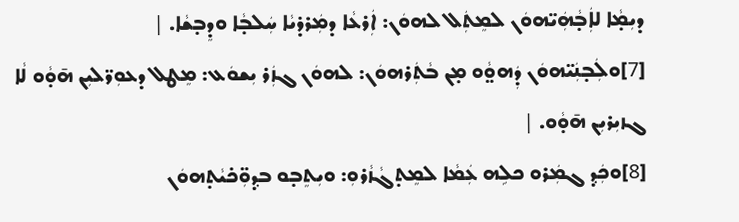ܕܝܼܡ̣ܵܐ ܠܐܲܒ̣ܵܗܲܝ̈ܗܘܿܢ ܠܡܸܬܲܠ ܠܗܘܿܢ: ܐܲܪܥܵܐ ܕܡܲܪܕ̇ܝܵܐ ܚܲܠܒ̣ܵܐ ܘܕܸܒ̣ܫܵܐ. |
[7]ܘܠܲܒ̣ܢܲܝ̈ܗܘܿܢ ܕܲܗܘ̤ܵܘ ܡ̣ܢ ܒܵܬܲܪܗܘܿܢ: ܠܗܘܿܢ ܓܙܲܪ ܝܼܫܘܿܥ: ܡܸܛܠ ܕܥܘܼܪ̈ܠܝܼܢ ܗ̄ܘ̣ܵܘ ܠܵܐ ܓܙܝܼܪܝܼܢ ܗ̄ܘ̣ܵܘ. |
[8]ܘܟܲܕ݂ ܓܡܲܪܘ ܟܠܹܗ ܥܲܡܵܐ ܠܡܸܬ̣ܓܵܙܵܪܘܼ: ܘܝܼܬܸܒ̣ܘ ܒܕ݂ܘܼ̈ܟ̇ܝܵܬ̣ܗܘܿܢ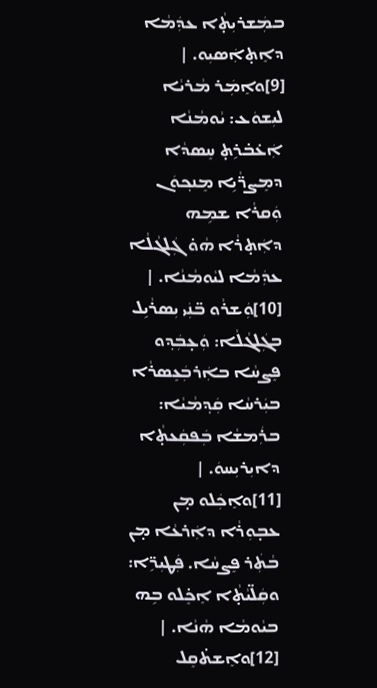ܒܡܲܫܪܝܼܬ̣ܵܐ ܥܕܲܡܵܐ ܕܐܸܬ̣ܐܲܣܝܼܘ. |
[9]ܘܐܸܡܲܪ ܡܵܪܝܵܐ ܠܝܼܫܘܿܥ: ܝܵܘܡܵܢܵܐ ܐܲܥ̇ܒ̇ܪܹܬ̣ ܚܸܣܕܵܐ ܕܡܸܨܪ̈ܵܝܹܐ ܡܸܢܟ݂ܘܿܢ ܘܲܩܪܵܐ ܫܡܹܗ ܕܐܲܬ̣ܪܵܐ ܗܵܘ̇ ܓܲܠܓܵܠܵܐ ܥܕܲܡܵܐ ܠܝܵܘܡܵܢܵܐ. |
[10]ܘܲܫܪܵܘ ܒ̈ܢܲܝ ܝܼܣܪܵܝܹܠ ܒܓܲܠܓܵܠܵܐ: ܘܲܥ̣ܒܲܕ݂ܘ ܦܸܨܚܵܐ ܒܐܲܪܒܲܥܸܣܪܵܐ ܒܝܲܪܚܵܐ ܩܲܕ݂ܡܵܝܵܐ: ܒܪܲܡܫܵܐ ܒܲܦܩܲܥܬ̣ܵܐ ܕܐܝܼܪܝܼܚܘܿ. |
[11]ܘܐܸܟܲܠܘ ܡ̣ܢ ܥܒ̣ܘܼܪܵܐ ܕܐܲܪܥܵܐ ܡ̣ܢ ܒܵܬܲܪ ܦܸܨܚܵܐ. ܦܲܛܝܼܪܹ̈ܐ: ܘܩܲܠ̈ܝܵܬ̣ܵܐ ܐܸܟܸ̇ܠܘ ܒܹܗ ܒܝܵܘܡܵܐ ܗܵܢܵܐ. |
[12]ܘܐܸܫܬ̇ܩܸܠ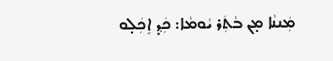ܡܲܢܢܵܐ ܡ̣ܢ ܒܵܬܲܪ ܝܵܘܡܵܐ: ܟܲܕ݂ ܐܸܟܲܠ̣ܘ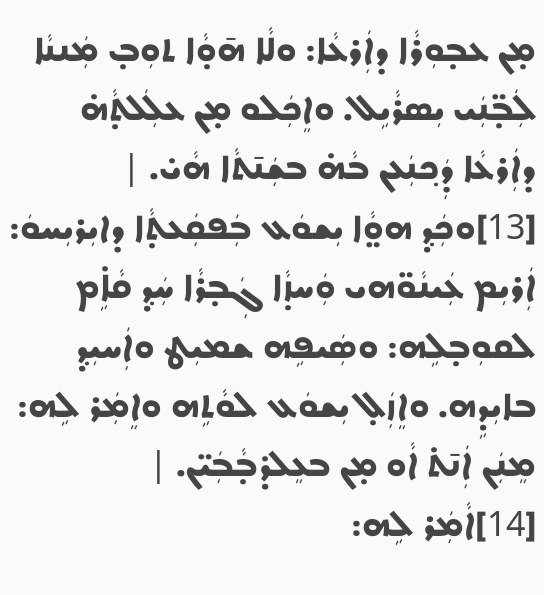ܡ̣ܢ ܥܒ̣ܘܼܪܵܐ ܕܐܲܪܥܵܐ: ܘܠܵܐ ܗ̄ܘ̣ܵܐ ܬܘܼܒ̣ ܡܲܢܢܵܐ ܠܲܒ̣̈ܢܲܝ ܝܼܣܪܵܝܹܠ. ܘܐܸܟܲܠܘ ܡ̣ܢ ܥܠܲܠܬ̣ܵܗ̇ ܕܐܲܪܥܵܐ ܕܲܟ݂ܢܲܥܢ ܒܵܗ̇ ܒܫܲܢ̄ܬܵܐ ܗܵܝ̇. |
[13]ܘܟܲܕ݂ ܗܘ̤ܵܐ ܝܼܫܘܿܥ ܒܲܦܩܲܥܬ̣ܵܐ ܕܐܝܼܪܝܼܚܘܿ: ܐܲܪܝܼܡ ܥܲܝܢܵܘ̈ܗܝ ܘܲܚܙ̣ܵܐ ܓܲܒ̣ܪܵܐ ܚܲܕ݂ ܩܵܐܹ̇ܡ ܠܩܘܼܒ̣ܠܹܗ: ܘܣܲܝܦܹܗ ܫܡܝܼܛ ܘܐܲܚܝܼܕ݂ ܒܐܝܼܕܹܗ. ܘܐܸܙܲܠ̣ ܝܼܫܘܿܥ ܠܘܵܬܹܗ ܘܐܸܡܲܪ ܠܹܗ: ܡܸܢܲܢ ܐܲܢ̄ܬ̇ ܐܵܘ ܡ̣ܢ ܒܥܸܠܕ̇ܒ̣ܵܒܲܝ̈ܢ. |
[14]ܐܵܡܲܪ ܠܹܗ: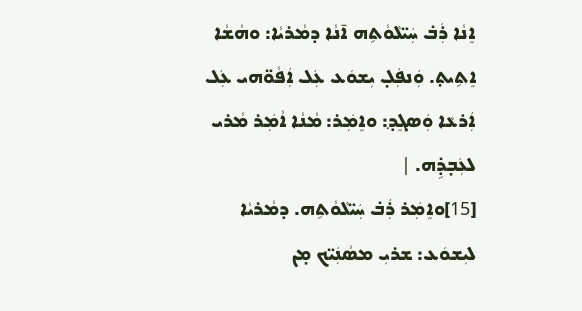ܐܸܢܵܐ ܪܲܒ̇ ܚܲܝ̈ܠܵܘܵܬܹܗ ܐ̄ܢܵܐ ܕܡܵܪܝܵܐ: ܘܗܵܫܵܐ ܐܸܬܹܝܬ̣. ܘܲܢܦܲܠ̣ ܝܼܫܘܿܥ ܥܲܠ ܐܲܦܵܘ̈ܗܝ ܥܲܠ ܐܲܪܥܵܐ ܘܲܣܓܸܕ݂: ܘܐܸܡܲܪ: ܡܵܢܵܐ ܐܵܡܲܪ ܡܵܪܝ ܠܥܲܒ̣ܕܹ̇ܗ. |
[15]ܘܐܸܡܲܪ ܪܲܒ̇ ܚܲܝ̈ܠܵܘܵܬܹܗ. ܕܡܵܪܝܵܐ ܠܝܼܫܘܿܥ: ܫܪܝܼ ܡܣܵܢܲܝ̈ܟ ܡ̣ܢ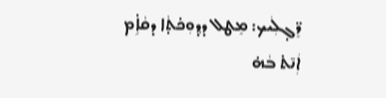ܪܸ̈ܓ̣ܠܲܝܟ: ܡܸܛܠ ܕܕ݂ܘܼܟ̇ܬ̣ܵܐ ܕܩܵܐܹ̇ܡ ܐܲܢ̄ܬ̇ ܒܵܗ̇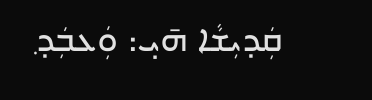ܩܲܕܝܼܫܵܐ ܗ̄ܝ̣: ܘܲܥܒܲܕ݂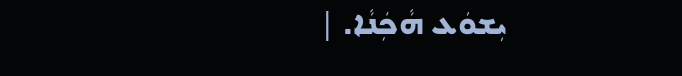ܝܼܫܘܿܥ ܗܵܟܲܢܵܐ. |